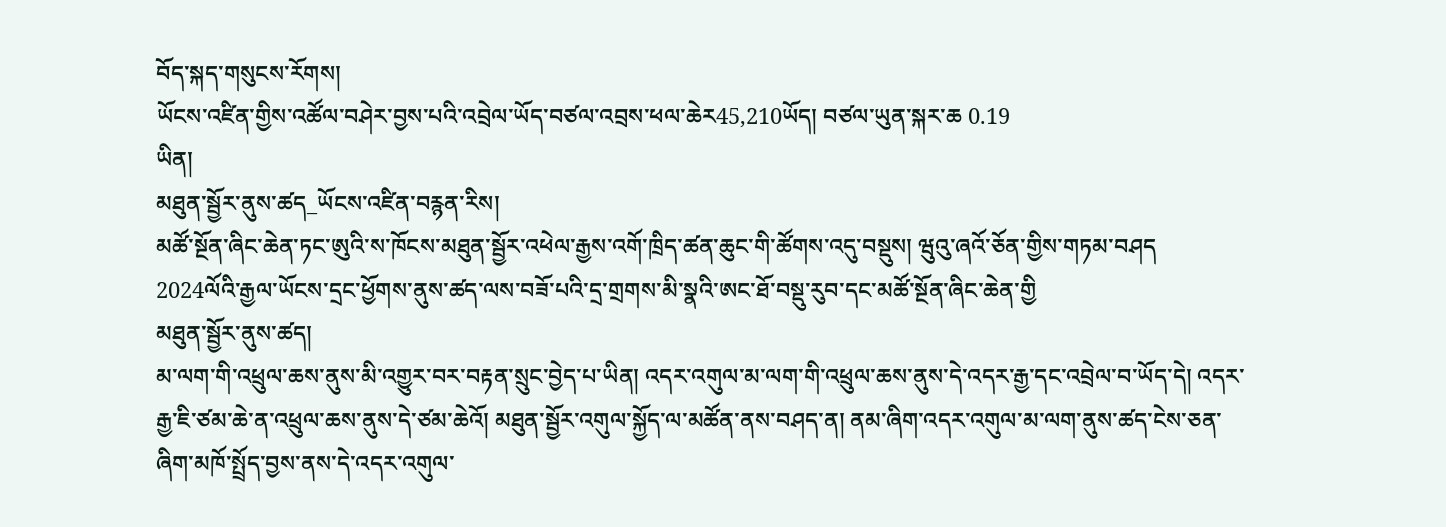བོད་སྐད་གསུངས་རོགས།
ཡོངས་འཛིན་གྱིས་འཚོལ་བཤེར་བྱས་པའི་འབྲེལ་ཡོད་བཙལ་འབྲས་ཕལ་ཆེར45,210ཡོད། བཙལ་ཡུན་སྐར་ཆ 0.19
ཡིན།
མཐུན་སྦྱོར་ནུས་ཚད_ཡོངས་འཛིན་བརྙན་རིས།
མཚོ་སྔོན་ཞིང་ཆེན་ཏང་ཨུའི་ས་ཁོངས་མཐུན་སྦྱོར་འཕེལ་རྒྱས་འགོ་ཁྲིད་ཚན་ཆུང་གི་ཚོགས་འདུ་བསྡུས། ཝུའུ་ཞའོ་ཅོན་གྱིས་གཏམ་བཤད
2024ལོའི་རྒྱལ་ཡོངས་དྲང་ཕྱོགས་ནུས་ཚད་ལས་བཟོ་པའི་དྲ་གྲགས་མི་སྣའི་ཨང་ཐོ་བསྡུ་རུབ་དང་མཚོ་སྔོན་ཞིང་ཆེན་གྱི
མཐུན་སྦྱོར་ནུས་ཚད།
མ་ལག་གི་འཕྲུལ་ཆས་ནུས་མི་འགྱུར་བར་བརྟན་སྲུང་བྱེད་པ་ཡིན། འདར་འགུལ་མ་ལག་གི་འཕྲུལ་ཆས་ནུས་དེ་འདར་རྒྱ་དང་འབྲེལ་བ་ཡོད་དེ། འདར་རྒྱ་ཇི་ཙམ་ཆེ་ན་འཕྲུལ་ཆས་ནུས་དེ་ཙམ་ཆེའོ། མཐུན་སྦྱོར་འགུལ་སྐྱོད་ལ་མཚོན་ནས་བཤད་ན། ནམ་ཞིག་འདར་འགུལ་མ་ལག་ནུས་ཚད་ངེས་ཅན་ཞིག་མཁོ་སྤྲོད་བྱས་ནས་དེ་འདར་འགུལ་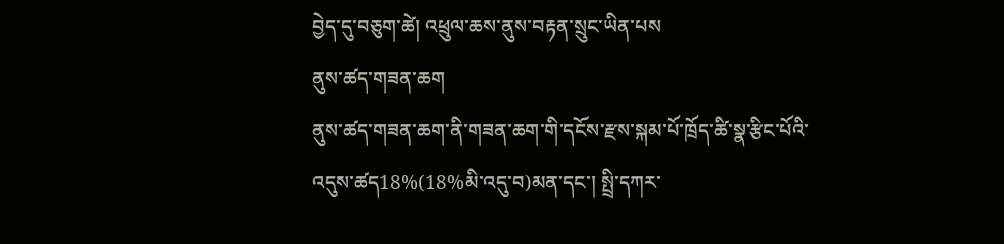བྱེད་དུ་བཅུག་ཚེ། འཕྲུལ་ཆས་ནུས་བརྟན་སྲུང་ཡིན་པས
ནུས་ཚད་གཟན་ཆག
ནུས་ཚད་གཟན་ཆག་ནི་གཟན་ཆག་གི་དངོས་རྫས་སྐམ་པོ་ཁྲོད་ཚི་སྣ་རྩིང་པོའི་འདུས་ཚད18%(18%མི་འདུ་བ)མན་དང་། སྤྲི་དཀར་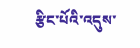རྩིང་པོའི་འདུས་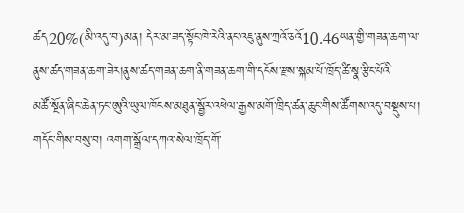ཚད20%(མི་འདུ་བ)མན། དེར་མ་ཟད་སྟོང་ཁེ་རེའི་ནང་འཇུ་ནུས་ཀྲའོ་ཅའོ10.46ཡན་གྱི་གཟན་ཆག་ལ་ནུས་ཚད་གཟན་ཆག་ཟེར།ནུས་ཚད་གཟན་ཆག་ནི་གཟན་ཆག་གི་དངོས་རྫས་སྐམ་པོ་ཁྲོད་ཚི་སྣ་རྩིང་པོའི
མཚོ་སྔོན་ཞིང་ཆེན་ཏང་ཨུའི་ཡུལ་ཁོངས་མཐུན་སྦྱོར་འཕེལ་རྒྱས་མགོ་ཁྲིད་ཚན་ཆུང་གིས་ཚོགས་འདུ་བསྡུས་པ།
གདོང་གིས་བསུ་བ། འགག་སྒྲོལ་དཀའ་སེལ་ཁྲོད་གོ་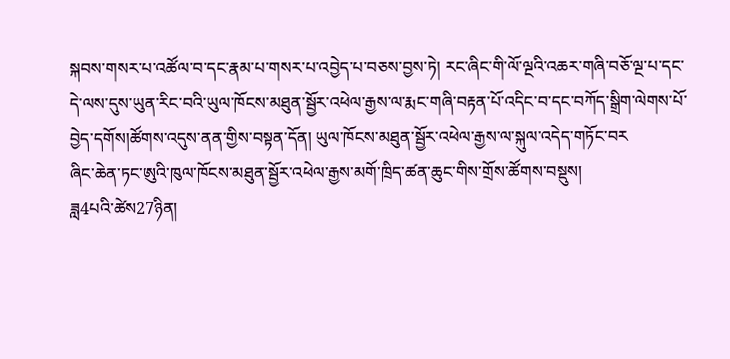སྐབས་གསར་པ་འཚོལ་བ་དང་རྣམ་པ་གསར་པ་འབྱེད་པ་བཅས་བྱས་ཏེ། རང་ཞིང་གི་ལོ་ལྔའི་འཆར་གཞི་བཅོ་ལྔ་པ་དང་དེ་ལས་དུས་ཡུན་རིང་བའི་ཡུལ་ཁོངས་མཐུན་སྦྱོར་འཕེལ་རྒྱས་ལ་རྨང་གཞི་བརྟན་པོ་འདིང་བ་དང་བཀོད་སྒྲིག་ལེགས་པོ་བྱེད་དགོས།ཚོགས་འདུས་ནན་གྱིས་བསྟན་དོན། ཡུལ་ཁོངས་མཐུན་སྦྱོར་འཕེལ་རྒྱས་ལ་སྐུལ་འདེད་གཏོང་བར
ཞིང་ཆེན་ཏང་ཨུའི་ཁུལ་ཁོངས་མཐུན་སྦྱོར་འཕེལ་རྒྱས་མགོ་ཁྲིད་ཚན་ཆུང་གིས་གྲོས་ཚོགས་བསྡུས།
ཟླ4པའི་ཚེས27ཉིན།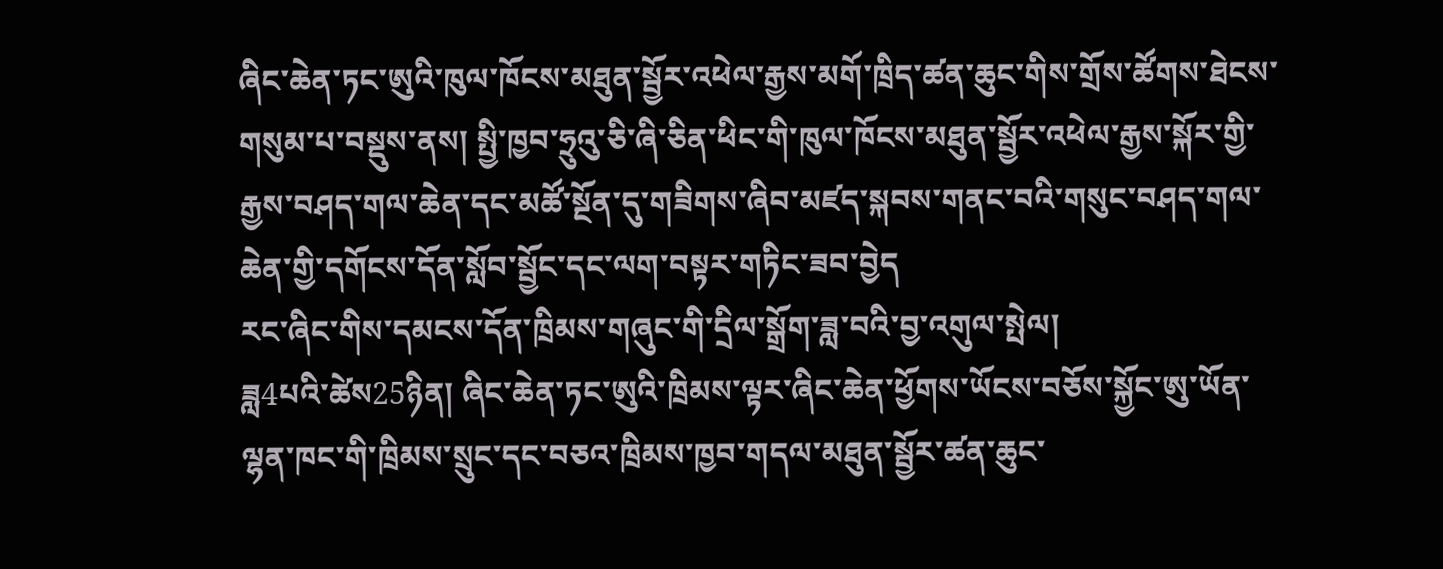ཞིང་ཆེན་ཏང་ཨུའི་ཁུལ་ཁོངས་མཐུན་སྦྱོར་འཕེལ་རྒྱས་མགོ་ཁྲིད་ཚན་ཆུང་གིས་གྲོས་ཚོགས་ཐེངས་གསུམ་པ་བསྡུས་ནས། སྤྱི་ཁྱབ་ཧྲུའུ་ཅི་ཞི་ཅིན་ཕིང་གི་ཁུལ་ཁོངས་མཐུན་སྦྱོར་འཕེལ་རྒྱས་སྐོར་གྱི་རྒྱས་བཤད་གལ་ཆེན་དང་མཚོ་སྔོན་དུ་གཟིགས་ཞིབ་མཛད་སྐབས་གནང་བའི་གསུང་བཤད་གལ་ཆེན་གྱི་དགོངས་དོན་སློབ་སྦྱོང་དང་ལག་བསྟར་གཏིང་ཟབ་བྱེད
རང་ཞིང་གིས་དམངས་དོན་ཁྲིམས་གཞུང་གི་དྲིལ་སྒྲོག་ཟླ་བའི་བྱ་འགུལ་སྤེལ།
ཟླ4པའི་ཚེས25ཉིན། ཞིང་ཆེན་ཏང་ཨུའི་ཁྲིམས་ལྟར་ཞིང་ཆེན་ཕྱོགས་ཡོངས་བཅོས་སྐྱོང་ཨུ་ཡོན་ལྷན་ཁང་གི་ཁྲིམས་སྲུང་དང་བཅའ་ཁྲིམས་ཁྱབ་གདལ་མཐུན་སྦྱོར་ཚན་ཆུང་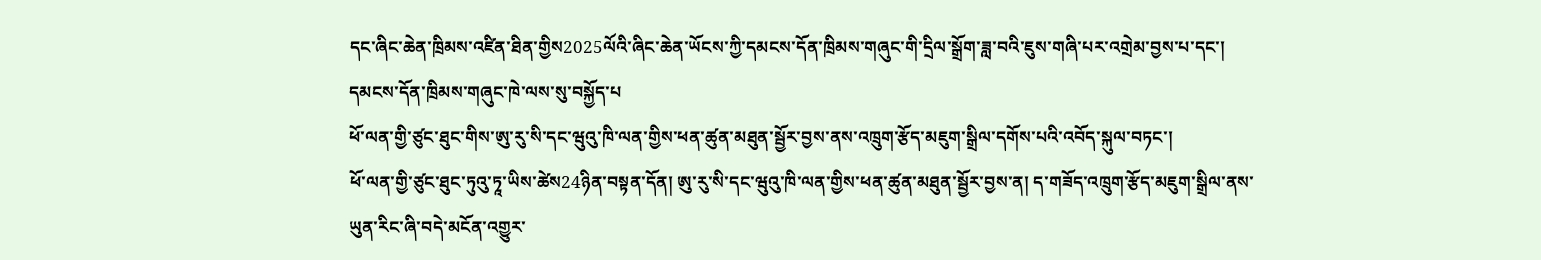དང་ཞིང་ཆེན་ཁྲིམས་འཛིན་ཐིན་གྱིས2025ལོའི་ཞིང་ཆེན་ཡོངས་ཀྱི་དམངས་དོན་ཁྲིམས་གཞུང་གི་དྲིལ་སྒྲོག་ཟླ་བའི་ཇུས་གཞི་པར་འགྲེམ་བྱས་པ་དང་། དམངས་དོན་ཁྲིམས་གཞུང་ཁེ་ལས་སུ་བསྐྱོད་པ
ཕོ་ལན་གྱི་ཙུང་ཐུང་གིས་ཨུ་རུ་སི་དང་ཝུའུ་ཁི་ལན་གྱིས་ཕན་ཚུན་མཐུན་སྦྱོར་བྱས་ནས་འཁྲུག་རྩོད་མཇུག་སྒྲིལ་དགོས་པའི་འབོད་སྐུལ་བཏང་།
ཕོ་ལན་གྱི་ཙུང་ཐུང་ཏུའུ་ཏཱ་ཡིས་ཚེས24ཉིན་བསྟན་དོན། ཨུ་རུ་སི་དང་ཝུའུ་ཁི་ལན་གྱིས་ཕན་ཚུན་མཐུན་སྦྱོར་བྱས་ན། ད་གཟོད་འཁྲུག་རྩོད་མཇུག་སྒྲིལ་ནས་ཡུན་རིང་ཞི་བདེ་མངོན་འགྱུར་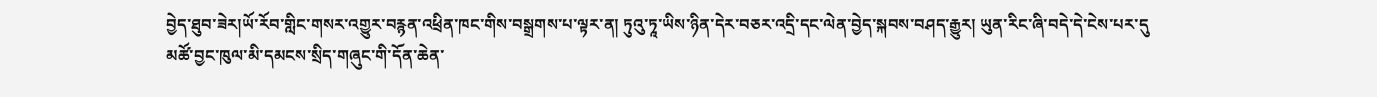བྱེད་ཐུབ་ཟེར།ཡོ་རོབ་གླིང་གསར་འགྱུར་བརྙན་འཕྲིན་ཁང་གིས་བསྒྲགས་པ་ལྟར་ན། ཏུའུ་ཏཱ་ཡིས་ཉིན་དེར་བཅར་འདྲི་དང་ལེན་བྱེད་སྐབས་བཤད་རྒྱུར། ཡུན་རིང་ཞི་བདེ་དེ་ངེས་པར་དུ
མཚོ་བྱང་ཁུལ་མི་དམངས་སྲིད་གཞུང་གི་དོན་ཆེན་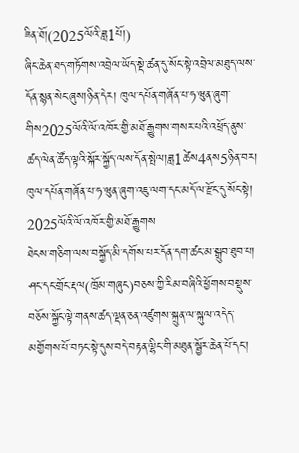ཟིན་ཐོ།(2025ལོའི་ཟླ1པོ།)
ཞིང་ཆེན་ཐད་གཏོགས་འབྲེལ་ཡོད་སྡེ་ཚན་དུ་སོང་སྟེ་འབྲེལ་མཐུད་ལས་དོན་སྙན་སེང་ཞུས།ཉིན་དེར། ཁུལ་དཔོན་གཞོན་པ་ཧ་ཝུན་ཞུག་གིས2025ལོའི་ལོ་འཁོར་གྱི་མཐོ་རྒྱུགས་གསར་པའི་འཕྲོད་ནུས་ཚད་ལེན་ཚོད་ལྟའི་སྐོར་སྐྱོད་ལས་དོན་སྤེལ།ཟླ1ཚེས4ནས5ཉིན་བར། ཁུལ་དཔོན་གཞོན་པ་ཧ་ཝུན་ཞུག་འཇུ་ལག་དང་མདོ་ལ་རྫོང་དུ་སོང་སྟེ། 2025ལོའི་ལོ་འཁོར་གྱི་མཐོ་རྒྱུགས
ཐེངས་གཅིག་ལས་བསྐྱོད་མི་དགོས་པར་དོན་དག་ཚང་མ་སྒྲུབ་ཐུབ་པ།
ཤང་དང་གྲོང་རྡལ(ཁྲོམ་གཞུང)བཅས་ཀྱི་རིམ་བཞིའི་ཕྱོགས་བསྡུས་བཅོས་སྐྱོང་ལྟེ་གནས་ཚད་ལྡན་ཅན་འཛུགས་སྐྲུན་ལ་སྐུལ་འདེད་མགྱོགས་པོ་བཏང་སྟེ་དུས་བདེ་བརྟན་ལྷིང་གི་མཐུན་སྦྱོར་ཆེན་པོ་དང་།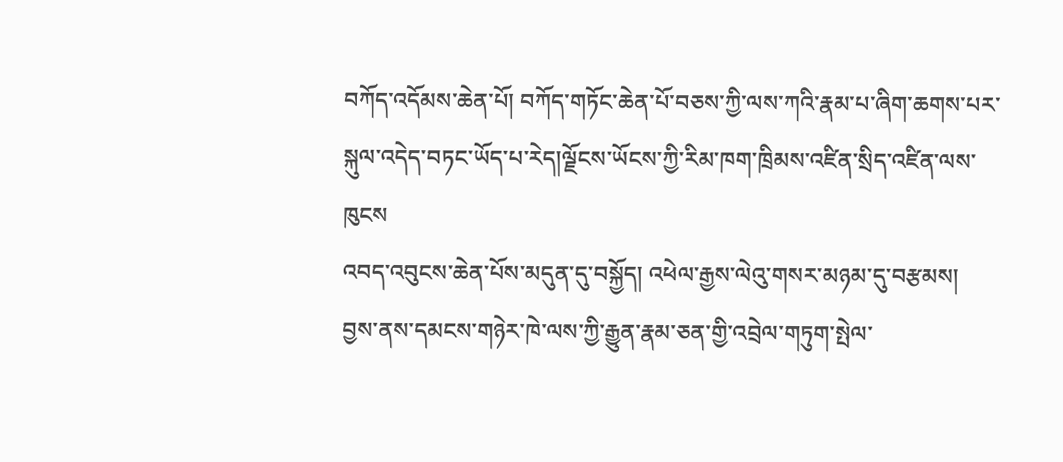བཀོད་འདོམས་ཆེན་པོ། བཀོད་གཏོང་ཆེན་པོ་བཅས་ཀྱི་ལས་ཀའི་རྣམ་པ་ཞིག་ཆགས་པར་སྐུལ་འདེད་བཏང་ཡོད་པ་རེད།ལྗོངས་ཡོངས་ཀྱི་རིམ་ཁག་ཁྲིམས་འཛིན་སྲིད་འཛིན་ལས་ཁུངས
འབད་འབུངས་ཆེན་པོས་མདུན་དུ་བསྐྱོད། འཕེལ་རྒྱས་ལེའུ་གསར་མཉམ་དུ་བརྩམས།
བྱས་ནས་དམངས་གཉེར་ཁེ་ལས་ཀྱི་རྒྱུན་རྣམ་ཅན་གྱི་འབྲེལ་གཏུག་སྤེལ་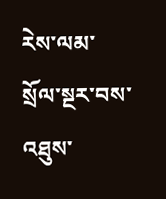རེས་ལམ་སྲོལ་སྔར་བས་འཐུས་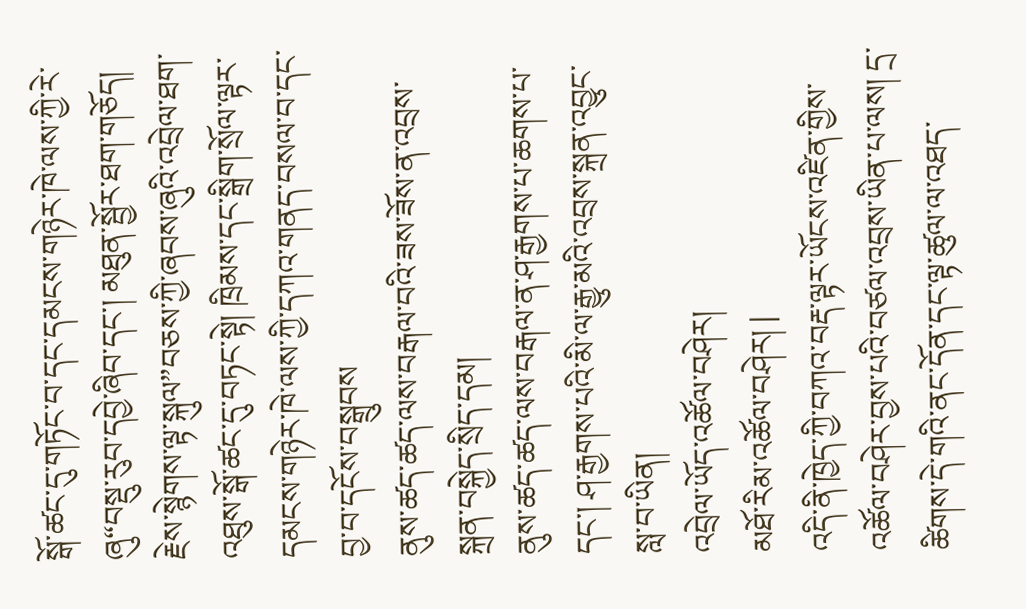སྒོ་ཚང་དུ་གཏོང་བ་དང་དམངས་གཉེར་ཁེ་ལས་ཀྱི་རེ་ཞུ“བསྡུ་རུབ་དབྱེ་ཞིབ་དང་། མཐུན་སྦྱོར་ཐག་གཅོད། རྗེས་སྙེགས་ལྟ་སྐུལ”བཅས་ཀྱི་ཞབས་ཞུའི་འབྲེལ་ཐག་འཐུས་སྒོ་ཚང་དུ་བཏང་སྟེ། ཁྲིམས་དང་སྒྲིག་སྲོལ་ལྟར་དམངས་གཉེར་ཁེ་ལས་ཀྱི་དཀའ་གནད་བསལ་བ་དང་བྱ་བ་དངོས་བསྒྲུབས
ནུས་ཚད་ཚད་ལས་བརྒལ་བའི་ཟས་ཟོས་ན་འབྲས་སྐྲན་བསྐྱེད་སྲིད་དམ།
ནུས་ཚད་ཚད་ལས་བརྒལ་ན་ཤ་རྒྱགས་པ་ཆགས་པ་དང་། ཤ་རྒྱགས་པའི་མི་ལ་རྒྱུ་མའི་འབྲས་སྐྲན་འབྱུང་སླ་བ་ཡིན།
འབྲེལ་ཡོད་འཚོལ་བཤེར།
མཐོ་རིམ་འཚོལ་བཤེར། |
འདི་ནི་ཁྱེད་ཀྱི་བཀའ་བརྡ་ལྟར་ཡོངས་འཛིན་གྱིས་འཚོལ་བཤེར་བྱས་པའི་བཙལ་འབྲས་ཡིན་པ་ལས། དྲ་ཚིགས་དེ་གའི་ནང་དོན་དང་ལྟ་ཚུལ་ལ་འཐད་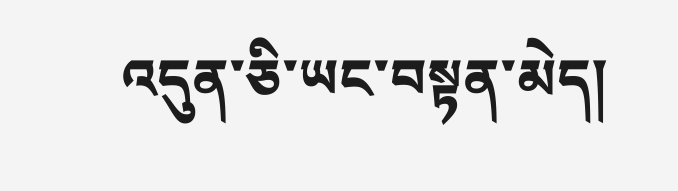འདུན་ཅི་ཡང་བསྟན་མེད།